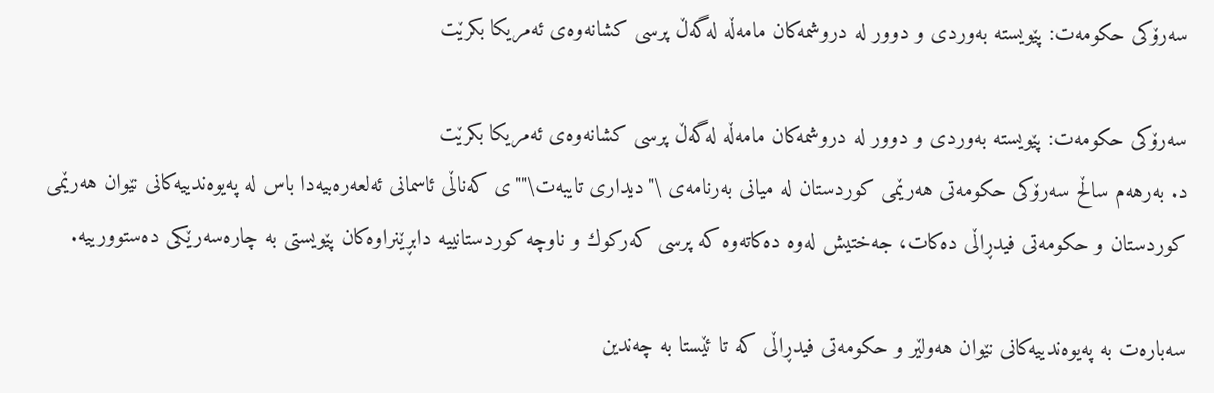سه‌رۆكی‌ حكومه‌ت: پێویسته‌ به‌وردی و دوور له‌ دروشمه‌كان مامه‌ڵه‌ له‌گه‌ڵ پرسی كشانه‌وه‌ی ئه‌مریكا بكرێت

سه‌رۆكی‌ حكومه‌ت: پێویسته‌ به‌وردی و دوور له‌ دروشمه‌كان مامه‌ڵه‌ له‌گه‌ڵ پرسی كشانه‌وه‌ی ئه‌مریكا بكرێت
د. به‌رهه‌م ساڵح سه‌رۆكی‌ حكومه‌تی‌ هه‌رێمی‌ كوردستان له‌ میانی به‌رنامه‌ی \"دیداری تایبه‌ت\""ی كه‌ناڵی ئاسمانی ئه‌لعه‌ره‌بیه‌دا باس له‌ په‌یوه‌ندییه‌كانی نێوان هه‌رێمی كوردستان و حكومه‌تی فیدڕاڵی ده‌كات، جه‌ختیش له‌وه‌ ده‌كاته‌وه‌ كه‌ پرسی كه‌ركوك و ناوچه‌ كوردستانییه‌ دابڕێنراوه‌كان پێویستی به‌ چاره‌سه‌رێكی ده‌ستوورییه‌.

سه‌باره‌ت به‌ په‌یوه‌ندییه‌كانی نێوان هه‌ولێر و حكومه‌تی فیدڕاڵی كه‌ تا ئێستا به‌ چه‌ندین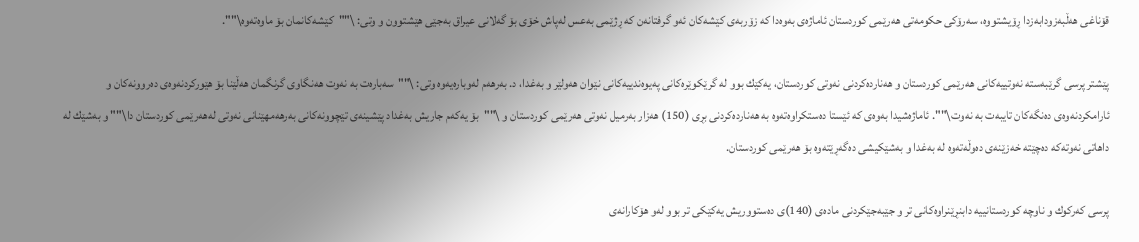قۆناغی هه‌ڵبه‌زودابه‌زدا ڕۆیشتووه‌، سه‌رۆكی حكومه‌تی هه‌رێمی كوردستان ئاماژه‌ی به‌وه‌دا كه‌ زۆربه‌ی كێشه‌كان ئه‌و گرفتانه‌ن كه‌ ڕژێمی به‌عس له‌پاش خۆی بۆ گه‌لانی عیراق به‌جێی هێشتوون و وتی: \""كێشه‌كانمان بۆ ماوه‌ته‌وه‌\"".

پێشتر پرسی گرێبه‌سته‌ نه‌وتییه‌كانی هه‌رێمی كوردستان و هه‌نارده‌كردنی نه‌وتی كوردستان، یه‌كێك بوو له‌ گرێكوێره‌كانی په‌یوه‌ندییه‌كانی نێوان هه‌ولێر و به‌غدا، د. به‌رهه‌م له‌وباره‌یه‌وه‌ وتی: \""سه‌باره‌ت به‌ نه‌وت هه‌نگاوی گرنگمان هه‌ڵێنا بۆ هێوركردنه‌وه‌ی ده‌روونه‌كان و ئارامكردنه‌وه‌ی ده‌نگه‌كان تایبه‌ت به‌ نه‌وت\"". ئاماژه‌شیدا به‌وه‌ی كه‌ ئێستا ده‌ستكراوه‌ته‌وه‌ به‌ هه‌نارده‌كردنی بڕی (150) هه‌زار به‌رمیل نه‌وتی هه‌رێمی كوردستان و \""بۆ یه‌كه‌م جاریش به‌غداد پێشینه‌ی تێچوونه‌كانی به‌رهه‌مهێنانی نه‌وتی له‌هه‌رێمی كوردستان دا\"" و به‌شێك له‌ داهاتی نه‌وته‌كه‌ ده‌چێته‌ خه‌زێنه‌ی ده‌وڵه‌ته‌وه‌ له‌ به‌غدا و به‌شێكیشی ده‌گه‌ڕێته‌وه‌ بۆ هه‌رێمی كوردستان.

پرسی كه‌ركوك و ناوچه‌ كوردستانییه‌ دابنڕێنراوه‌كانی تر و جێبه‌جێكردنی ماده‌ی (140)ی ده‌ستووریش یه‌كێكی تر بوو له‌و هۆكارانه‌ی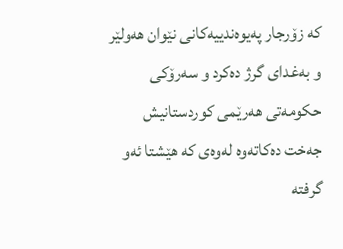كه‌ زۆرجار په‌یوه‌ندییه‌كانی نێوان هه‌ولێر و به‌غدای گرژ ده‌كرد و سه‌رۆكی حكومه‌تی هه‌رێمی كوردستانیش جه‌خت ده‌كاته‌وه‌ له‌وه‌ی كه‌ هێشتا ئه‌و گرفته‌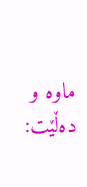ماوه‌ و ده‌ڵێت: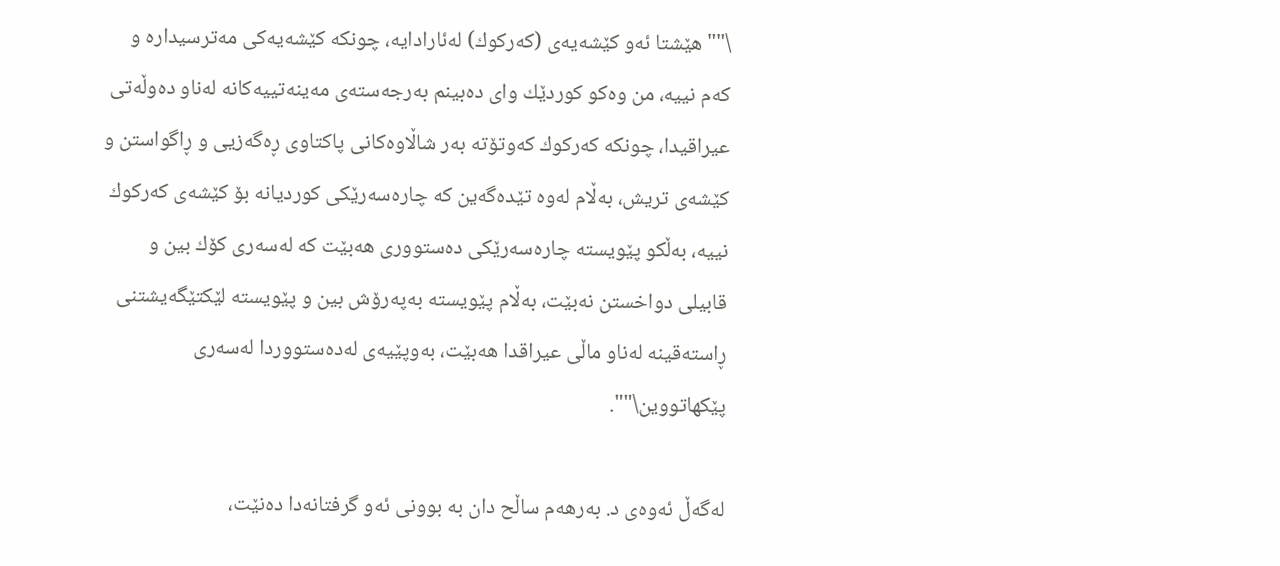\""هێشتا ئه‌و كێشه‌یه‌ی (كه‌ركوك) له‌ئارادایه‌، چونكه‌ كێشه‌یه‌كی مه‌ترسیداره‌ و كه‌م نییه‌، من وه‌كو كوردێك وای ده‌بینم به‌رجه‌سته‌ی مه‌ینه‌تییه‌كانه‌ له‌ناو ده‌وڵه‌تی عیراقیدا، چونكه‌ كه‌ركوك كه‌وتۆته‌ به‌ر شاڵاوه‌كانی پاكتاوی ڕه‌گه‌زیی و ڕاگواستن و كێشه‌ی تریش، به‌ڵام له‌وه‌ تێده‌گه‌ین كه‌ چاره‌سه‌رێكی كوردیانه‌ بۆ كێشه‌ی كه‌ركوك نییه‌، به‌ڵكو پێویسته‌ چاره‌سه‌رێكی ده‌ستووری هه‌بێت كه‌ له‌سه‌ری كۆك بین و قابیلی دواخستن نه‌بێت، به‌ڵام پێویسته‌ به‌په‌رۆش بین و پێویسته‌ لێكتێگه‌یشتنی ڕاسته‌قینه‌ له‌ناو ماڵی عیراقدا هه‌بێت، به‌وپێیه‌ی له‌ده‌ستووردا له‌سه‌ری پێكهاتووین\"".

له‌گه‌ڵ ئه‌وه‌ی د. به‌رهه‌م ساڵح دان به‌ بوونی ئه‌و گرفتانه‌دا ده‌نێت،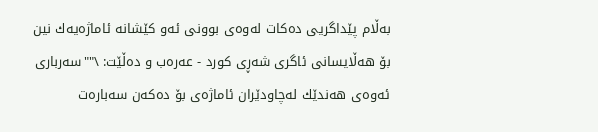به‌ڵام پێداگریی ده‌كات له‌وه‌ی بوونی ئه‌و كێشانه‌ ئاماژه‌یه‌ك نین بۆ هه‌ڵایسانی ئاگری شه‌ڕی كورد - عه‌ره‌ب و ده‌ڵێت: \""سه‌رباری ئه‌وه‌ی هه‌ندێك له‌چاودێران ئاماژه‌ی بۆ ده‌كه‌ن سه‌باره‌ت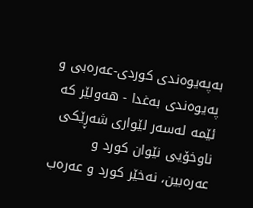به‌په‌یوه‌ندی كوردی-عه‌ره‌بی و په‌یوه‌ندی به‌غدا - هه‌ولێر كه‌ ئێمه‌ له‌سه‌ر لێواری شه‌ڕێكی ناوخۆیی نێوان كورد و عه‌ره‌بین، نه‌خێر كورد و عه‌ره‌ب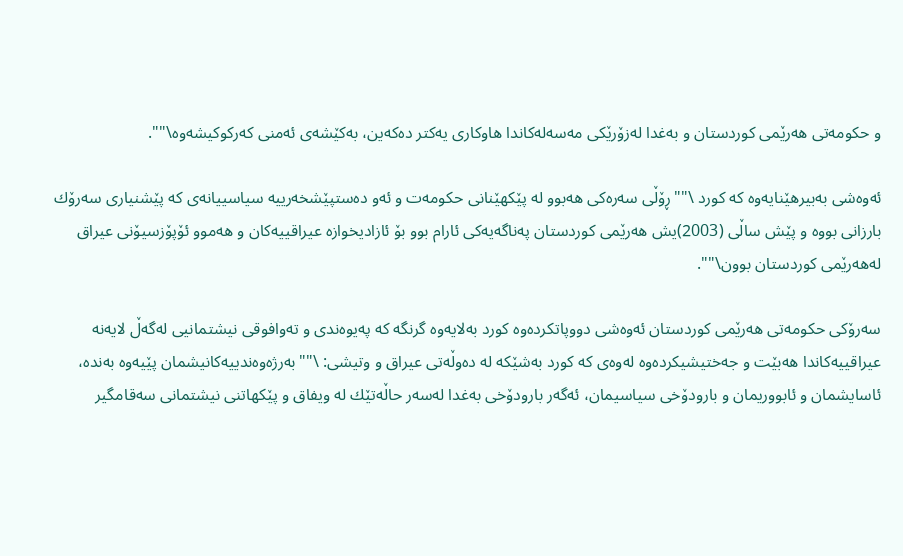و حكومه‌تی هه‌رێمی كوردستان و به‌غدا له‌زۆرێكی مه‌سه‌له‌كاندا هاوكاری یه‌كتر ده‌كه‌ین، به‌كێشه‌ی ئه‌منی كه‌ركوكیشه‌وه‌\"".

ئه‌وه‌شی به‌بیرهێنایه‌وه‌ كه‌ كورد \""ڕۆڵی سه‌ره‌كی هه‌بوو له‌ پێكهێنانی حكومه‌ت و ئه‌و ده‌ستپێشخه‌رییه‌ سیاسییانه‌ی كه‌ پێشنیاری سه‌رۆك بارزانی بووه‌ و پێش ساڵی (2003)یش هه‌رێمی كوردستان په‌ناگه‌یه‌كی ئارام بوو بۆ ئازادیخوازه‌ عیراقییه‌كان و هه‌موو ئۆپۆزسیۆنی عیراق له‌هه‌رێمی كوردستان بوون\"".

سه‌رۆكی حكومه‌تی هه‌رێمی كوردستان ئه‌وه‌شی دووپاتكرده‌وه‌ كورد به‌لایه‌وه‌ گرنگه‌ كه‌ په‌یوه‌ندی و ته‌وافوقی نیشتمانیی له‌گه‌ڵ لایه‌نه‌ عیراقییه‌كاندا هه‌بێت و جه‌ختیشیكرده‌وه‌ له‌وه‌ی كه‌ كورد به‌شێكه‌ له‌ ده‌وڵه‌تی عیراق و وتیشی: \""به‌رژه‌وه‌ندییه‌كانیشمان پێیه‌وه‌ به‌نده‌، ئاسایشمان و ئابووریمان و بارودۆخی سیاسیمان، ئه‌گه‌ر بارودۆخی به‌غدا له‌سه‌ر حاڵه‌تێك له‌ ویفاق و پێكهاتنی نیشتمانی سه‌قامگیر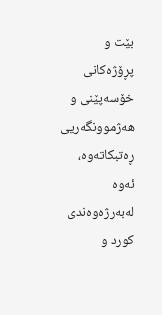بێت و پڕۆژه‌كانی خۆسه‌پێنی و هه‌ژموونگه‌ریی ڕه‌تبكاته‌وه‌، ئه‌وه‌ له‌به‌رژه‌وه‌ندی كورد و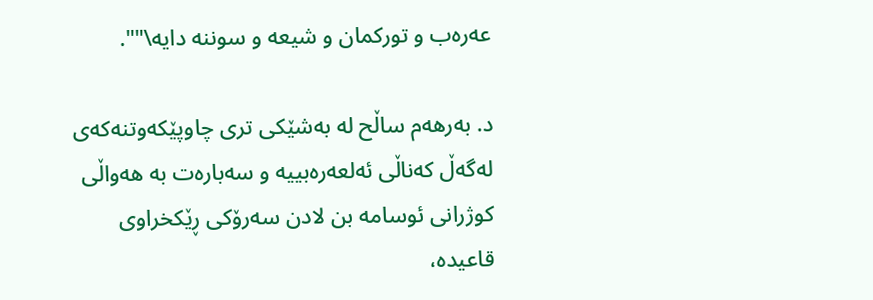عه‌ره‌ب و توركمان و شیعه‌ و سوننه‌ دایه‌\"".

د. به‌رهه‌م ساڵح له‌ به‌شێكی تری چاوپێكه‌وتنه‌كه‌ی له‌گه‌ڵ كه‌ناڵی ئه‌لعه‌ره‌بییه‌ و سه‌باره‌ت به‌ هه‌واڵی كوژرانی ئوسامه‌ بن لادن سه‌رۆكی ڕێكخراوی قاعیده‌،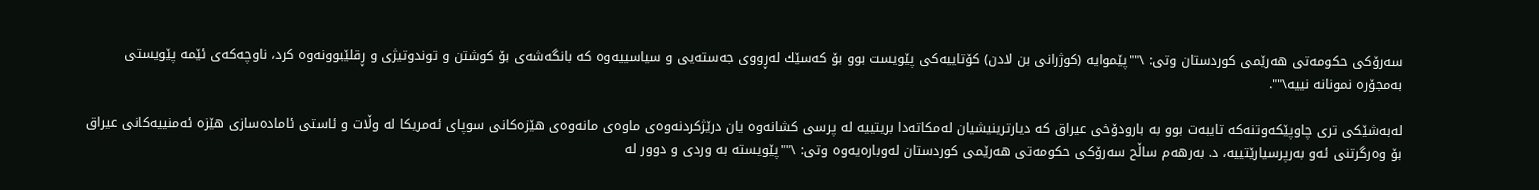سه‌رۆكی حكومه‌تی هه‌رێمی كوردستان وتی: \""پێموایه‌ (كوژرانی بن لادن) كۆتاییه‌كی پێویست بوو بۆ كه‌سێك له‌ڕووی جه‌سته‌یی و سیاسییه‌وه‌ كه‌ بانگه‌شه‌ی بۆ كوشتن و توندوتیژی و ڕقلێبوونه‌وه‌ كرد، ناوچه‌كه‌ی ئێمه‌ پێویستی به‌مجۆره‌ نمونانه‌ نییه‌\"".

له‌به‌شێكی تری چاوپێكه‌وتنه‌كه‌ تایبه‌ت بوو به‌ بارودۆخی عیراق كه‌ دیارترینیشیان له‌مكاته‌دا بریتییه‌ له‌ پرسی كشانه‌وه‌ یان درێژكردنه‌وه‌ی ماوه‌ی مانه‌وه‌ی هێزه‌كانی سوپای ئه‌مریكا له‌ وڵات و ئاستی ئاماده‌سازی هێزه‌ ئه‌منییه‌كانی عیراق بۆ وه‌رگرتنی ئه‌و به‌رپرسیارێتییه‌، د. به‌رهه‌م ساڵح سه‌رۆكی حكومه‌تی هه‌رێمی كوردستان له‌وباره‌یه‌وه‌ وتی: \""پێویسته‌ به‌ وردی و دوور له‌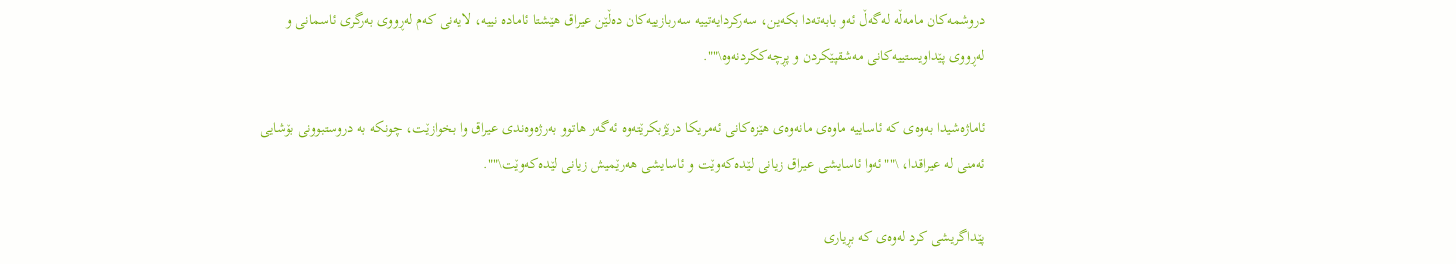دروشمه‌كان مامه‌ڵه‌ له‌گه‌ڵ ئه‌و بابه‌ته‌دا بكه‌ین، سه‌ركردایه‌تییه‌ سه‌ربازییه‌كان ده‌ڵێن عیراق هێشتا ئاماده‌ نییه‌، لایه‌نی كه‌م له‌ڕووی‌ به‌رگری ئاسمانی و له‌ڕووی پێداویستییه‌كانی‌ مه‌شقپێكردن ‌و پڕچه‌ككردنه‌وه‌\"".

ئاماژه‌شیدا به‌وه‌ی كه‌ ئاساییه‌ ماوه‌ی مانه‌وه‌ی هێزه‌كانی ئه‌مریكا درێژبكرێته‌وه‌ ئه‌گه‌ر هاتوو به‌رژه‌وه‌ندی عیراق وا بخوازێت، چونكه‌ به‌ دروستبوونی بۆشایی ئه‌منی له‌ عیراقدا، \""ئه‌وا ئاسایشی‌ عیراق زیانی‌ لێده‌كه‌وێت ‌و ئاسایشی‌ هه‌رێمیش زیانی‌ لێده‌كه‌وێت\"".

پێداگریشی كرد له‌وه‌ی كه‌ بڕیاری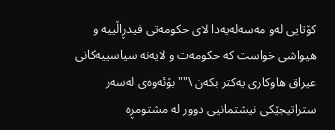كۆتایی له‌و مه‌سه‌له‌یه‌دا لای حكومه‌تی فیدڕاڵییه‌ و هیواشی خواست كه‌ حكومه‌ت و لایه‌نه‌ سیاسییه‌كانی عیراق هاوكاری یه‌كتر بكه‌ن \""بۆئه‌وه‌ی‌ له‌سه‌ر ستراتیجێكی‌ نیشتمانیی‌ دوور له‌ مشتومڕه‌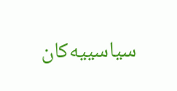سیاسییه‌كان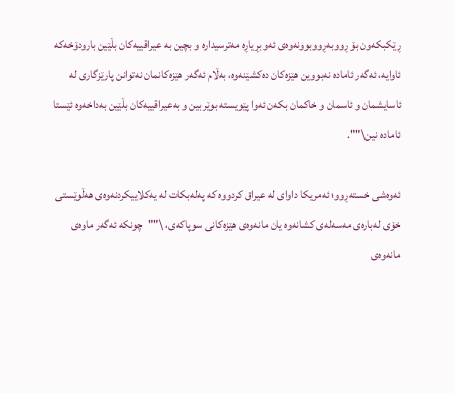ڕێكبكه‌ون بۆ ڕووبه‌ڕووبوونه‌وه‌ی‌ ئه‌و بڕیاڕه‌ مه‌ترسیداره‌ و بچین به‌ عیراقییه‌كان بڵێین بارودۆخه‌كه‌ ئاوایه‌، ئه‌گه‌ر ئاماده‌ نه‌بووین هێزه‌كان ده‌كشێنه‌وه‌، به‌ڵام ئه‌گه‌ر هێزه‌كانمان نه‌توانن پارێزگاری‌ له‌ ئاسایشمان ‌و ئاسمان ‌و خاكمان بكه‌ن ئه‌وا پێویسته‌ بوێربین ‌و به‌عیراقییه‌كان بڵێین به‌داخه‌وه‌ ئێستا ئاماده‌ نین\"".

ئه‌وه‌شی خسته‌ڕوو؛ ئه‌مریكا داوای له‌ عیراق كردووه‌ كه‌ په‌له‌بكات له‌ یه‌كلاییكردنه‌وه‌ی هه‌ڵوێستی خۆی له‌باره‌ی مه‌سه‌له‌ی كشانه‌وه‌ یان مانه‌وه‌ی هێزه‌كانی سوپاكه‌ی، \""چونكه‌ ئه‌گه‌ر ماوه‌ی مانه‌وه‌ی‌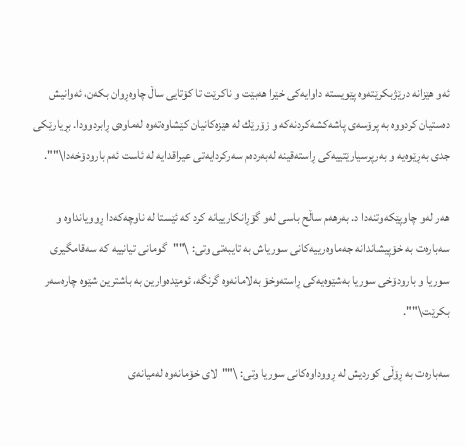ئه‌و هێزانه‌ درێژبكرێته‌وه‌ پێویسته‌ داوایه‌كی‌ خێرا هه‌بێت و ناكرێت تا كۆتایی‌ ساڵ‌ چاوه‌ڕوان بكه‌ن، ئه‌وانیش ده‌ستیان كردووه‌ به‌ پرۆسه‌ی‌ پاشه‌كشه‌كردنه‌كه‌ و زۆرێك له‌ هێزه‌كانیان كێشاوه‌ته‌وه‌ له‌ماوه‌ی‌ ڕابردوودا. بڕیارێكی‌ جدی‌ به‌ڕێوه‌یه‌ و به‌رپرسیارێتییه‌كی‌ ڕاسته‌قینه‌ له‌به‌رده‌م سه‌ركردایه‌تی‌ عیراقدایه‌ له‌ ئاست ئه‌م بارودۆخه‌دا\"".

هه‌ر له‌و چاوپێكه‌وتنه‌دا د. به‌رهه‌م ساڵح باسی له‌و گۆڕانكارییانه‌ كرد كه‌ ئێستا له‌ ناوچه‌كه‌دا ڕوویانداوه‌ و سه‌باره‌ت به‌ خۆپیشاندانه‌ جه‌ماوه‌رییه‌كانی سوریاش به‌ تایبه‌تی وتی: \""گومانی‌ تیانییه‌ كه‌ سه‌قامگیری‌ سوریا ‌و بارودۆخی‌ سوریا به‌شێوه‌یه‌كی‌ ڕاسته‌وخۆ به‌لامانه‌وه‌ گرنگه‌، ئومێده‌وارین به‌ باشترین شێوه‌ چاره‌سه‌ر بكرێت\"".

سه‌باره‌ت به‌ ڕۆڵی كوردیش له‌ ڕووداوه‌كانی سوریا وتی: \""لای‌ خۆمانه‌وه‌ له‌میانه‌ی‌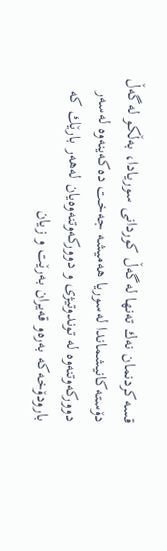قسه‌كردنمان نه‌ك ته‌نها له‌گه‌ڵ‌ كوردانی‌ سوریادا، به‌ڵكو له‌گه‌ڵ‌ دۆسته‌كانیشماندا له‌سوریا هه‌میشه‌ جه‌خت ده‌كه‌ینه‌وه‌ له‌سه‌ر دووركه‌وتنه‌وه‌ له‌ توند‌وتیژی‌ ‌و دووركه‌وتنه‌وه‌یان له‌هه‌ر بارێك كه‌ بارودۆخه‌كه‌ به‌ره‌و قه‌یران به‌رێت ‌و زیان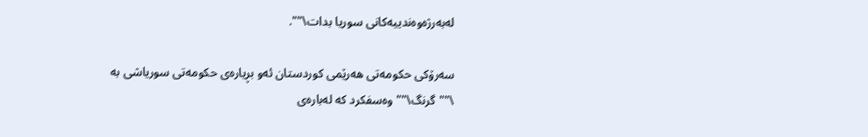له‌به‌رژه‌وه‌ندییه‌كانی‌ سوریا بدات\"".

سه‌رۆكی حكومه‌تی هه‌رێمی كوردستان ئه‌و بڕیاره‌ی حكومه‌تی سوریاشی به‌ \""گرنگ\"" وه‌سفكرد كه‌ له‌باره‌ی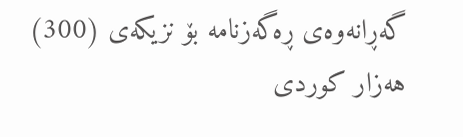گه‌ڕانه‌وه‌ی ڕه‌گه‌زنامه‌ بۆ نزیكه‌ی (300) هه‌زار كوردی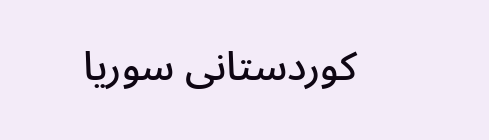كوردستانی سوریا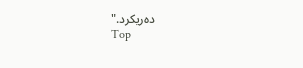ده‌ریكرد."
Top